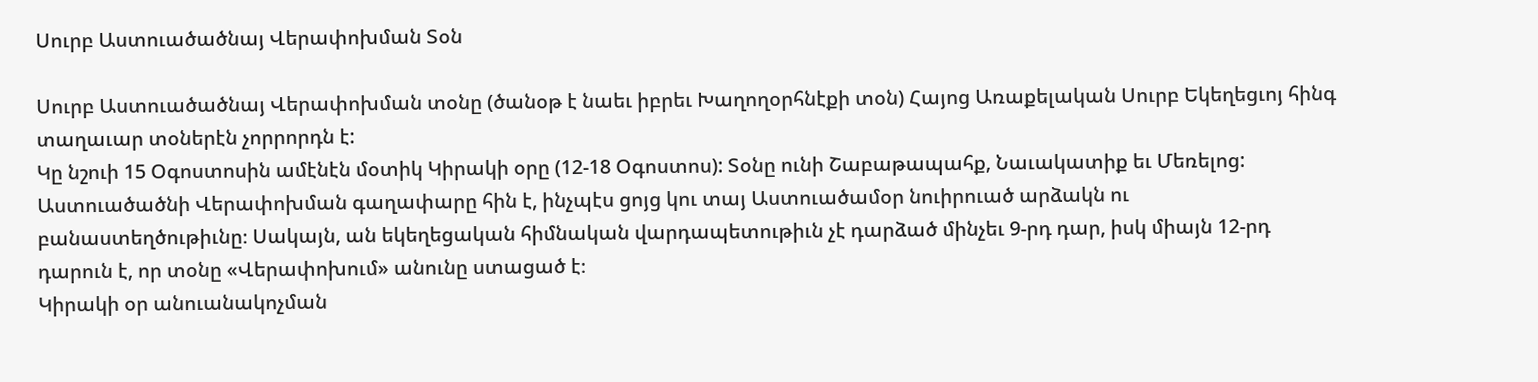Սուրբ Աստուածածնայ Վերափոխման Տօն

Սուրբ Աստուածածնայ Վերափոխման տօնը (ծանօթ է նաեւ իբրեւ Խաղողօրհնէքի տօն) Հայոց Առաքելական Սուրբ Եկեղեցւոյ հինգ տաղաւար տօներէն չորրորդն է:
Կը նշուի 15 Օգոստոսին ամէնէն մօտիկ Կիրակի օրը (12-18 Օգոստոս): Տօնը ունի Շաբաթապահք, Նաւակատիք եւ Մեռելոց:
Աստուածածնի Վերափոխման գաղափարը հին է, ինչպէս ցոյց կու տայ Աստուածամօր նուիրուած արձակն ու բանաստեղծութիւնը։ Սակայն, ան եկեղեցական հիմնական վարդապետութիւն չէ դարձած մինչեւ 9-րդ դար, իսկ միայն 12-րդ դարուն է, որ տօնը «Վերափոխում» անունը ստացած է։
Կիրակի օր անուանակոչման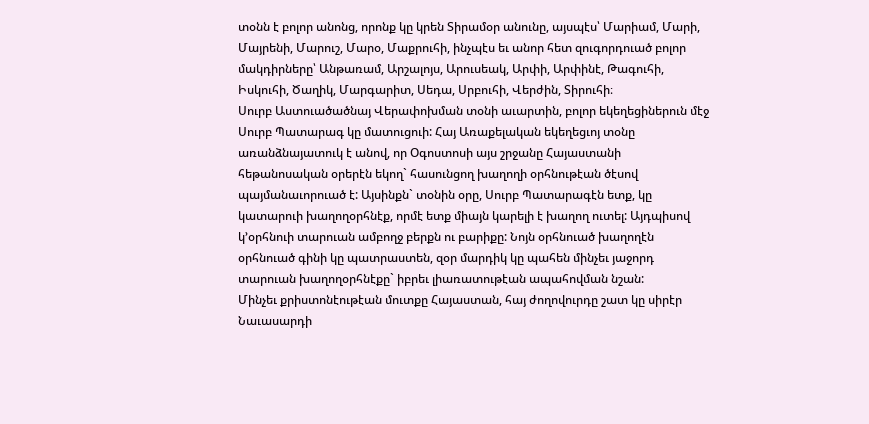տօնն է բոլոր անոնց, որոնք կը կրեն Տիրամօր անունը, այսպէս՝ Մարիամ, Մարի, Մայրենի, Մարուշ, Մարօ, Մաքրուհի, ինչպէս եւ անոր հետ զուգորդուած բոլոր մակդիրները՝ Անթառամ, Արշալոյս, Արուսեակ, Արփի, Արփինէ, Թագուհի, Իսկուհի, Ծաղիկ, Մարգարիտ, Սեդա, Սրբուհի, Վերժին, Տիրուհի։
Սուրբ Աստուածածնայ Վերափոխման տօնի աւարտին, բոլոր եկեղեցիներուն մէջ Սուրբ Պատարագ կը մատուցուի: Հայ Առաքելական եկեղեցւոյ տօնը առանձնայատուկ է անով, որ Օգոստոսի այս շրջանը Հայաստանի հեթանոսական օրերէն եկող` հասունցող խաղողի օրհնութէան ծէսով պայմանաւորուած է: Այսինքն` տօնին օրը, Սուրբ Պատարագէն ետք, կը կատարուի խաղողօրհնէք, որմէ ետք միայն կարելի է խաղող ուտել: Այդպիսով կ’օրհնուի տարուան ամբողջ բերքն ու բարիքը: Նոյն օրհնուած խաղողէն օրհնուած գինի կը պատրաստեն, զօր մարդիկ կը պահեն մինչեւ յաջորդ տարուան խաղողօրհնէքը` իբրեւ լիառատութէան ապահովման նշան:
Մինչեւ քրիստոնէութէան մուտքը Հայաստան, հայ ժողովուրդը շատ կը սիրէր Նաւասարդի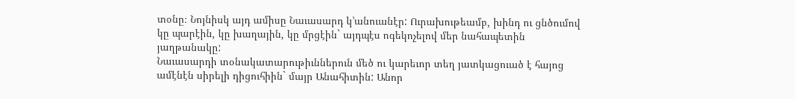տօնը։ Նոյնիսկ այդ ամիսը Նաւասարդ կ’անուանէր: Ուրախութեամբ, խինդ ու ցնծումով կը պարէին, կը խաղային, կը մրցէին` այդպէս ոգեկոչելով մեր նահապետին յաղթանակը:
Նաւասարդի տօնակատարութիւններուն մեծ ու կարեւոր տեղ յատկացուած է հայոց ամէնէն սիրելի դիցուհիին` մայր Անահիտին: Անոր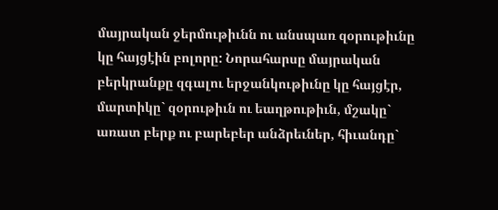մայրական ջերմութիւնն ու անսպառ զօրութիւնը կը հայցէին բոլորը: Նորահարսը մայրական բերկրանքը զգալու երջանկութիւնը կը հայցէր, մարտիկը` զօրութիւն ու եաղթութիւն, մշակը` առատ բերք ու բարեբեր անձրեւներ, հիւանդը`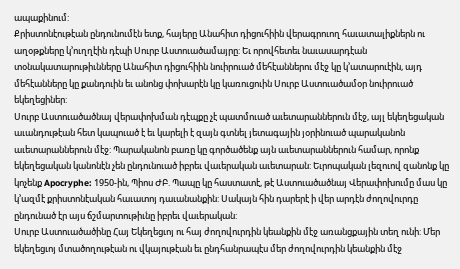ապաքինում:
Քրիստոնէութէան ընդունումէն ետք, հայերը Անահիտ դիցուհիին վերագրուող հաւատալիքներն ու աղօթքները կ’ուղղէին դէպի Սուրբ Աստուածամայրը: Եւ որովհետեւ նաւասարդէան տօնակատարութիւնները Անահիտ դիցուհիին նուիրուած մեհէաններու մէջ կը կ’ատարուէին, այդ մեհէանները կը քանդուին եւ անոնց փոխարէն կը կառուցուին Սուրբ Աստուածամօր նուիրուած եկեղեցիներ:
Սուրբ Աստուածածնայ վերափոխման դէպքը չէ պատմուած աւետարաններուն մէջ, այլ եկեղեցական աւանդութէան հետ կապուած է եւ կարելի է զայն գտնել յետագային յօրինուած պարականոն աւետարաններուն մէջ: Պարականոն բառը կը գործածենք այն աւետարաններուն համար, որոնք եկեղեցական կանոնէն չեն ընդունուած իբրեւ վաւերական աւետարան: Եւրոպական լեզուով զանոնք կը կոչենք Apocryphe: 1950-ին, Պիոս ԺԲ. Պապը կը հաստատէ, թէ Աստուածածնայ Վերափոխումը մաս կը կ’ազմէ քրիստոնէական հաւատոյ դաւանանքին: Սակայն հին դարերէ ի վեր արդէն ժողովուրդը ընդունած էր այս ճշմարտութիւնը իբրեւ վաւերական:
Սուրբ Աստուածածինը Հայ Եկեղեցւոյ ու հայ ժողովուրդին կեանքին մէջ առանցքային տեղ ունի: Մեր եկեղեցւոյ մտածողութէան ու վկայութէան եւ ընդհանրապէս մեր ժողովուրդին կեանքին մէջ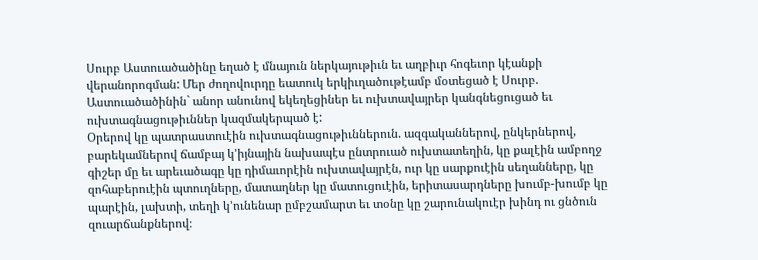Սուրբ Աստուածածինը եղած է մնայուն ներկայութիւն եւ աղբիւր հոգեւոր կէանքի վերանորոգման: Մեր ժողովուրդը եատուկ երկիւղածութէամբ մօտեցած է Սուրբ. Աստուածածինին` անոր անունով եկեղեցիներ եւ ուխտավայրեր կանգնեցուցած եւ ուխտագնացութիւններ կազմակերպած է:
Օրերով կը պատրաստուէին ուխտագնացութիւններուն. ազգականներով, ընկերներով, բարեկամներով ճամբայ կ’իյնային նախապէս ընտրուած ուխտատեղին, կը քալէին ամբողջ գիշեր մը եւ արեւածագը կը դիմաւորէին ուխտավայրէն, ուր կը սարքուէին սեղանները, կը զոհաբերուէին պտուղները, մատաղներ կը մատուցուէին, երիտասարդները խումբ-խումբ կը պարէին, լախտի, տեղի կ’ունենար ըմբշամարտ եւ տօնը կը շարունակուէր խինդ ու ցնծուն զուարճանքներով։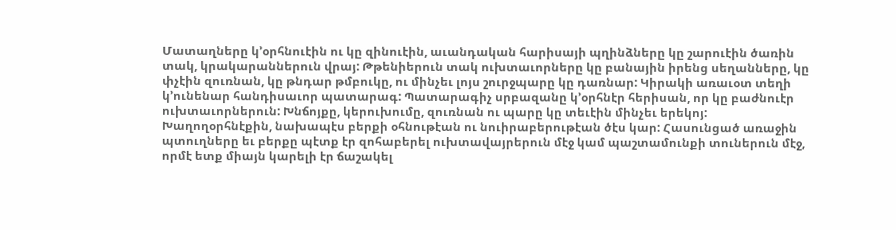Մատաղները կ’օրհնուէին ու կը զինուէին, աւանդական հարիսայի պղինձները կը շարուէին ծառին տակ, կրակարաններուն վրայ: Թթենիերուն տակ ուխտաւորները կը բանային իրենց սեղանները, կը փչէին զուռնան, կը թնդար թմբուկը, ու մինչեւ լոյս շուրջպարը կը դառնար: Կիրակի առաւօտ տեղի կ’ունենար հանդիսաւոր պատարագ: Պատարագիչ սրբազանը կ’օրհնէր հերիսան, որ կը բաժնուէր ուխտաւորներուն: Խնճոյքը, կերուխումը, զուռնան ու պարը կը տեւէին մինչեւ երեկոյ:
Խաղողօրհնէքին, նախապէս բերքի օհնութէան ու նուիրաբերութէան ծէս կար: Հասունցած առաջին պտուղները եւ բերքը պէտք էր զոհաբերել ուխտավայրերուն մէջ կամ պաշտամունքի տուներուն մէջ, որմէ ետք միայն կարելի էր ճաշակել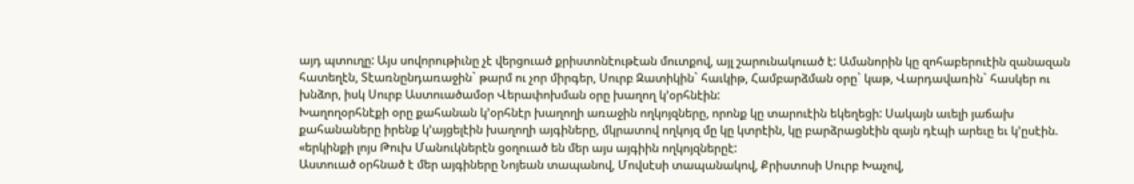այդ պտուղը: Այս սովորութիւնը չէ վերցուած քրիստոնէութէան մուտքով, այլ շարունակուած է: Ամանորին կը զոհաբերուէին զանազան հատեղէն, Տէառնընդառաջին` թարմ ու չոր միրգեր, Սուրբ Զատիկին` հաւկիթ, Համբարձման օրը` կաթ, Վարդավառին` հասկեր ու խնձոր, իսկ Սուրբ Աստուածամօր Վերափոխման օրը խաղող կ’օրհնէին:
Խաղողօրհնէքի օրը քահանան կ’օրհնէր խաղողի առաջին ողկոյզները, որոնք կը տարուէին եկեղեցի: Սակայն աւելի յաճախ քահանաները իրենք կ’այցելէին խաղողի այգիները, մկրատով ողկոյզ մը կը կտրէին, կը բարձրացնէին զայն դէպի արեւը եւ կ’ըսէին. «երկինքի լոյս Թուխ Մանուկներէն ցօղուած են մեր այս այգիին ողկոյզներըէ:
Աստուած օրհնած է մեր այգիները Նոյեան տապանով, Մովսէսի տապանակով, Քրիստոսի Սուրբ Խաչով,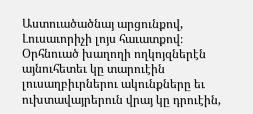Աստուածածնայ արցունքով, Լուսաւորիչի լոյս հաւատքով։
Օրհնուած խաղողի ողկոյզներէն այնուհետեւ կը տարուէին լուսաղբիւրներու ակունքները եւ ուխտավայրերուն վրայ կը դրուէին,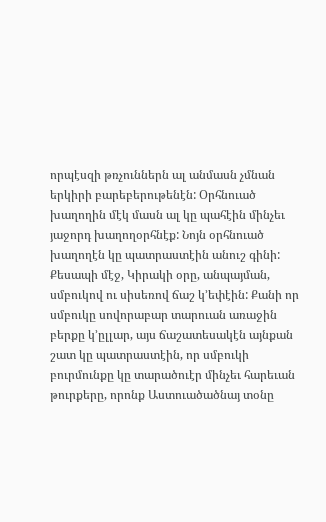որպէսզի թռչուններն ալ անմասն չմնան երկիրի բարեբերութենէն: Օրհնուած խաղողին մէկ մասն ալ կը պահէին մինչեւ յաջորդ խաղողօրհնէք: Նոյն օրհնուած խաղողէն կը պատրաստէին անուշ գինի:
Քեսապի մէջ, Կիրակի օրը, անպայման, սմբուկով ու սիսեռով ճաշ կ’եփէին: Քանի որ սմբուկը սովորաբար տարուան առաջին բերքը կ’ըլլար, այս ճաշատեսակէն այնքան շատ կը պատրաստէին, որ սմբուկի բուրմունքը կը տարածուէր մինչեւ հարեւան թուրքերը, որոնք Աստուածածնայ տօնը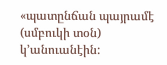«պատընճան պայրամէ (սմբուկի տօն) կ’անուանէին: